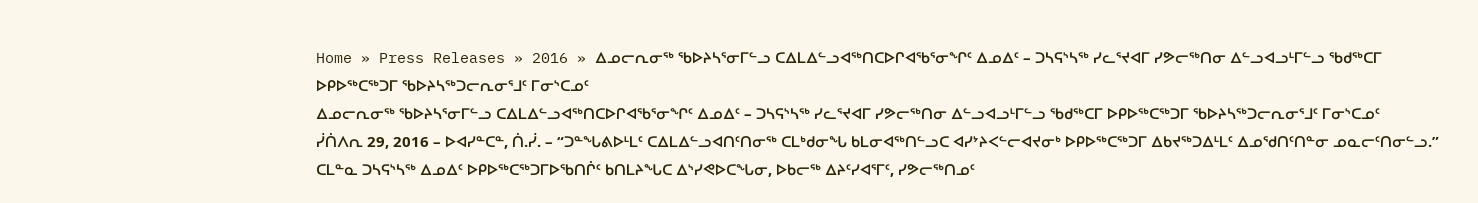Home » Press Releases » 2016 » ᐃᓄᓕᕆᓂᖅ ᖃᐅᔨᓴᕐᓂᒥᓪᓗ ᑕᐃᒪᐃᓪᓗᐊᖅᑎᑕᐅᒋᐊᖃᕐᓂᖏᑦ ᐃᓄᐃᑦ – ᑐᓴᕋᔅᓴᖅ ᓯᓚᕐᔪᐊᒥ ᓯᕗᓕᖅᑎᓂ ᐃᓪᓗᐊᓗᒻᒥᓪᓗ ᖃᑯᖅᑕᒥ ᐅᑭᐅᖅᑕᖅᑐᒥ ᖃᐅᔨᓴᖅᑐᓕᕆᓂᕐᒧᑦ ᒥᓂᔅᑕᓄᑦ
ᐃᓄᓕᕆᓂᖅ ᖃᐅᔨᓴᕐᓂᒥᓪᓗ ᑕᐃᒪᐃᓪᓗᐊᖅᑎᑕᐅᒋᐊᖃᕐᓂᖏᑦ ᐃᓄᐃᑦ – ᑐᓴᕋᔅᓴᖅ ᓯᓚᕐᔪᐊᒥ ᓯᕗᓕᖅᑎᓂ ᐃᓪᓗᐊᓗᒻᒥᓪᓗ ᖃᑯᖅᑕᒥ ᐅᑭᐅᖅᑕᖅᑐᒥ ᖃᐅᔨᓴᖅᑐᓕᕆᓂᕐᒧᑦ ᒥᓂᔅᑕᓄᑦ
ᓰᑏᐱᕆ 29, 2016 – ᐅᐊᓯᓐᑕᓐ, ᑏ.ᓰ. – “ᑐᓐᖓᕕᐅᒻᒪᑦ ᑕᐃᒪᐃᓪᓗᐊᑎᑦᑎᓂᖅ ᑕᒪᒃᑯᓂᖓ ᑲᒪᓂᐊᖅᑎᓪᓗᑕ ᐊᓯᔾᔨᐸᓪᓕᐊᔪᓂᒃ ᐅᑭᐅᖅᑕᖅᑐᒥ ᐃᑲᔪᖅᑐᐃᒻᒪᑦ ᐃᓄᖁᑎᑦᑎᓐᓂ ᓄᓇᓕᑦᑎᓂᓪᓗ.” ᑕᒪᓐᓇ ᑐᓴᕋᔅᓴᖅ ᐃᓄᐃᑦ ᐅᑭᐅᖅᑕᖅᑐᒥᐅᖃᑎᒌᑦ ᑲᑎᒪᔨᖓᑕ ᐃᔅᓯᕙᐅᑕᖓᓂ, ᐅᑲᓕᖅ ᐃᔨᑦᓯᐊᕐᒥᑦ, ᓯᕗᓕᖅᑎᓄᑦ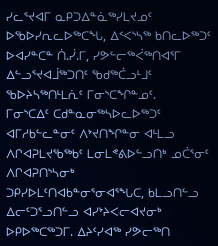ᓯᓚᕐᔪᐊᒥ ᓇᑭᑐᐃᓐᓈᖅᓯᒪᔪᓄᑦ ᐅᖃᐅᓯᕆᓚᐅᖅᑕᖓ, ᐃᑉᐸᔅᓴᖅ ᑲᑎᓚᐅᖅᑐᑦ ᐅᐊᓯᓐᑕᓐ ᑏ.ᓰ.ᒥ, ᓯᕗᓪᓕᖅᐹᖅᑎᐊᕐᒥ ᐃᓪᓗᕐᔪᐊᒨᖅᑐᑎᑦ ᖃᑯᖅᑖᓗᒻᒧᑦ ᖃᐅᔨᓴᖅᑎᒻᒪᕇᑦ ᒥᓂᔅᑕᖏᓐᓄᑦ.
ᒥᓂᔅᑕᐃᑦ ᑕᑯᓐᓇᓂᖅᓴᐅᓚᐅᖅᑐᑦ ᐊᒥᓱᑲᓪᓚᓐᓂᑦ ᐱᔾᔪᑎᖏᓐᓂ ᐊᒻᒪᓗ ᐱᒋᐊᕈᒪᔪᖃᖅᑲᑦ ᒪᓂᒪᕝᕕᐅᓪᓗᑎᒃ ᓄᑖᕐᓂᑦ ᐱᒋᐊᕈᑎᔅᓴᓂᒃ ᑐᑭᓯᐅᒪᑦᑎᐊᑲᓐᓂᕐᓂᐊᕐᖓᑕ, ᑲᒪᓗᑎᓪᓗ ᐃᓕᑦᑐᕐᓗᑎᓪᓗ ᐊᓯᔾᔨᐸᓕᐊᔪᓂᒃ ᐅᑭᐅᖅᑕᖅᑐᒥ. ᐃᔨᑦᓯᐊᖅ ᓯᕗᓕᖅᑎ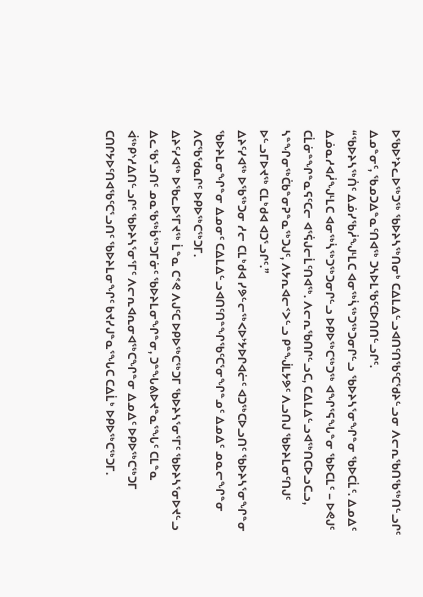ᐅᖃᐅᔾᔨᓚᐅᖅᑐᖅ ᖃᐅᔨᓴᖅᑎᓂᒃ ᑕᐃᒪᐃᓪᓗᐊᑎᑦᑎᖃᑦᑕᖁᔨᓪᓗᓂ ᐱᓕᕆᖃᑎᖃᖅᑎᓪᓗᒋᑦ ᐃᓄᓐᓂᑦ, ᖃᓄᑐᐃᓐᓇᑦᑎᐊᖅ ᑐᓴᐅᒪᖃᑦᑕᐅᑎᑎᓪᓗᒋᑦ.
“ᖃᐅᔨᓴᖅᑏᑦ ᐃᓅᓯᖃᓲᖑᒻᒪᑕ ᐊᓂᖅᓵᖅᑐᖅᑐᓂᒋᓪᓗ ᖃᐅᔨᓴᕐᓂᖏᓐᓂ ᖃᐅᑕᒫᑦ. ᐃᓄᐃᑦ ᐃᓅᓇᓱᐊᓲᖑᒻᒪᑕ ᐊᓂᖅᓵᖅᑐᖅᑐᓂᒋᓪᓗ ᐅᑭᐅᖅᑕᖅᑐᖅ ᐊᖏᕐᕋᖓᓐᓂ ᖃᐅᑕᒪᑦ − ᐅᕙᒍᑦ ᑕᒫᓃᓐᖏᓐᓇᕋᑦᑕᓕ ᐊᕐᕌᒍᓕᒫᑦᑎᐊᖅ. ᐱᓕᕆᖃᑎᒋᓪᓗᑕ, ᑕᐃᒪᐃᓪᓗᐊᖅᑎᑕᐅᓗᑕᓗ, ᓴᓐᖏᓂᖅᑖᑲᓐᓂᕈᓐᓇᖅᑐᒍᑦ, ᐱᔭᕆᐊᓕᑉᐳᓪᓗ ᑭᓐᖒᒪᔭᕗᑦ ᐱᓗᑎᒍ ᖃᐅᔨᒪᓂᑦᑎᒍᑦ ᐅᓪᓗᒥᐅᔪᖅ ᑕᒪᒃᑯᐊ ᐊᑐᕐᓗᒋᑦ.”
ᐃᔨᑦᓯᐊᖅ ᐅᖃᖅᑐᓂ ᓱᓕ ᑕᒪᒃᑯᐊ ᓯᕗᓪᓕᖅᐸᐅᔾᔭᐅᒋᐊᓖᑦ ᐊᑐᖅᑕᐅᓗᑎᑦ ᖃᐅᔨᓴᕐᓂᖏᓐᓂ ᖃᐅᔨᒪᓂᖏᓐᓂ ᐃᓄᓂᑦ ᑕᐃᒪᐃᓪᓗᐊᑎᑦᑎᓐᖏᖃᑦᑕᕐᓂᖏᓐᓄᑦ ᐃᓄᐃᑦ ᓄᓇᓕᖏᓐᓂ ᐱᑕᖃᖁᓇᒋᑦ ᐅᑭᐅᖅᑕᖅᑐᒥ.
ᐃᔨᑦᓯᐊᖅ ᐅᖃᓚᐅᕐᒥᔪᖅ ᒫᓐᓇ ᑕᕝᕙ ᐱᒍᑦᑕ ᐅᑭᐅᖅᑕᖅᑐᒥ ᖃᐅᔨᓴᕐᓂᕐᒥᑦ ᖃᐅᔨᓴᕐᓂᐅᔪᓪᓗ ᐃᓚᖃᕐᓗᑎᑦ ᓄᓇᖃᖅᑳᖅᑐᒥᓃᑦ ᖃᐅᔨᒪᓂᖏᓐᓂ, ᑐᓐᖓᕕᐅᔪᓐᓇᕐᖓᑦ ᑕᒪᓐᓇ ᐋᖅᑭᔅᓱᐃᑎᓪᓗᒋᑦ ᖃᐅᔨᓴᕐᓂᕐᒥᑦ ᐱᓕᕆᐊᕆᓂᐊᖅᑕᖏᓐᓂ ᐃᓄᐃᑦ ᐅᑭᐅᖅᑕᖅᑐᒥ ᑕᑎᒋᔭᐅᑦᑎᐊᖃᑦᑕᕐᓗᑎᑦ ᖃᐅᔨᒪᓂᖏᑦ ᑲᔪᓯᒍᓐᓇᕐᖓᑕ ᑕᐃᒫᒃ ᐅᑭᐅᖅᑕᖅᑐᒥ.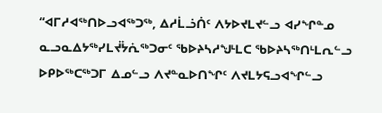“ᐊᒥᓱᐊᖅᑎᐅᓗᐊᖅᑐᖅ, ᐃᓱᒫᓘᑏᑦ ᐱᔭᐅᔪᒪᔪᓪᓗ ᐊᓯᖏᓐᓄ ᓇᓗᓇᐃᔭᖅᓯᒪᔫᔮᕇᖅᑐᓂᑦ ᖃᐅᔨᓴᓱᖑᒻᒪᑕ ᖃᐅᔨᓴᖅᑎᒻᒪᕆᓪᓗ ᐅᑭᐅᖅᑕᖅᑐᒥ ᐃᓄᓪᓗ ᐱᔪᓐᓇᐅᑎᖏᑦ ᐱᔪᒪᔭᕋᓗᐊᖏᓪᓗ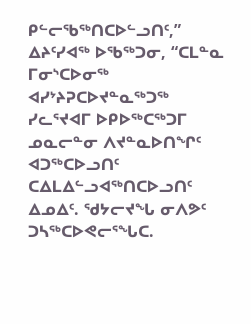ᑭᓪᓕᖃᖅᑎᑕᐅᓪᓗᑎᑦ,” ᐃᔨᑦᓯᐊᖅ ᐅᖃᖅᑐᓂ, “ᑕᒪᓐᓇ ᒥᓂᔅᑕᐅᓂᖅ ᐊᓯᔾᔨᕈᑕᐅᔪᓐᓇᖅᑐᖅ ᓯᓚᕐᔪᐊᒥ ᐅᑭᐅᖅᑕᖅᑐᒥ ᓄᓇᓕᓐᓂ ᐱᔪᓐᓇᐅᑎᖏᑦ ᐊᑐᖅᑕᐅᓗᑎᑦ ᑕᐃᒪᐃᓪᓗᐊᖅᑎᑕᐅᓗᑎᑦ ᐃᓄᐃᑦ. ᖁᔭᓕᔪᖓ ᓂᐱᕗᑦ ᑐᓴᖅᑕᐅᕙᓕᕐᖓᑕ.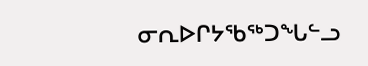ᓂᕆᐅᒋᔭᖃᖅᑐᖓᓪᓗ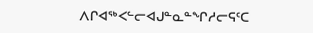ᐱᒋᐊᖅᐸᓪᓕᐊᒍᓐᓇᓐᖏᓱᓕᕋᑦᑕ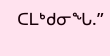ᑕᒪᒃᑯᓂᖓ.”